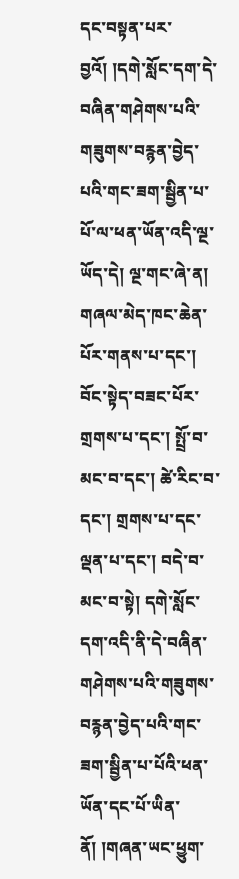དང་བསྟན་པར་བྱའོ། །དགེ་སློང་དག་དེ་བཞིན་གཤེགས་པའི་གཟུགས་བརྙན་བྱེད་པའི་གང་ཟག་སྦྱིན་པ་པོ་ལ་ཕན་ཡོན་འདི་ལྔ་ཡོད་དེ། ལྔ་གང་ཞེ་ན། གཞལ་མེད་ཁང་ཆེན་པོར་གནས་པ་དང་། བོང་སྟེད་བཟང་པོར་གྲགས་པ་དང་། སྤྲོ་བ་མང་བ་དང་། ཚེ་རིང་བ་དང་། གྲགས་པ་དང་ལྡན་པ་དང་། བདེ་བ་མང་བ་སྟེ། དགེ་སློང་དག་འདི་ནི་དེ་བཞིན་གཤེགས་པའི་གཟུགས་བརྙན་བྱེད་པའི་གང་ཟག་སྦྱིན་པ་པོའི་ཕན་ཡོན་དང་པོ་ཡིན་ནོ། །གཞན་ཡང་ཕྱུག་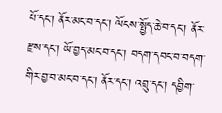པོ་དང་། ནོར་མང་བ་དང་། ལོངས་སྤྱོད་ཆེ་བ་དང་། ནོར་རྫས་དང་། ཡོ་བྱད་མང་བ་དང་། བདག་དབང་བ་བདག་གིར་བྱ་བ་མང་བ་དང་། ནོར་དང་། འབྲུ་དང་། དབྱིག་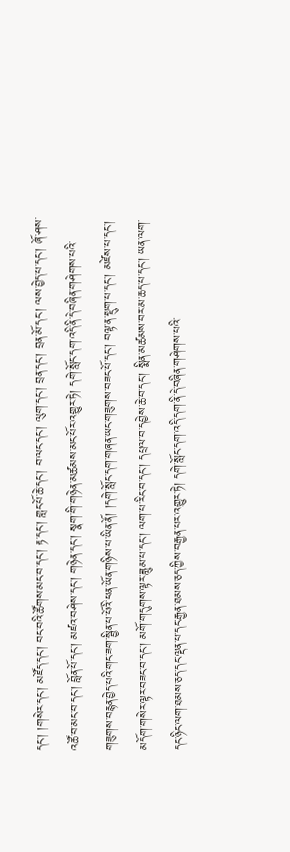དང་། །གསེར་དང་། མཛོད་དང་། བང་བའི་ཚོགས་མང་བ་དང་། རྟ་དང་། གླང་པོ་ཆེ་དང་། བ་ལང་དང་། ལུག་དང་། བྲན་དང་། བྲན་མོ་དང་། ལས་བྱེད་པ་དང་། ཞོ་ཤས་འཚོ་བ་མང་བ་དང་། བློན་པོ་དང་། མཛའ་བཤེས་དང་། གཉེན་དང་། སྣག་གི་གཉེན་མཚམས་མང་པོར་འགྱུར་ཏེ། དགེ་སློང་དག་འདི་ནི་དེ་བཞིན་གཤེགས་པའི་གཟུགས་བརྙན་བྱེད་པའི་གང་ཟག་སྦྱིན་པ་པོའི་ཕན་ཡོན་གཉིས་པ་ཡིན་ནོ། །དགེ་སློང་དག་གཞན་ཡང་གཟུགས་བཟང་པོ་དང་། བལྟ་ན་སྡུག་པ་དང་། མཛེས་པ་དང་། མདོག་གསེར་ལྟར་བཟང་བ་དང་། མགོ་གདུགས་ལྟར་ཟླུམ་པ་དང་། ལག་པ་རིང་བ་དང་། དཔྲལ་བ་དབྱེས་ཆེ་བ་དང་། སྨིན་མཚམས་བར་མ་ཆད་པ་དང་། ཡན་ལག་དང་ཉིང་ལག་ཐམས་ཅད་དང་ལྡན་པ་དང་རྒྱན་ཐམས་ཅད་ཀྱིས་བརྒྱན་པར་འགྱུར་ཏེ། དགེ་སློང་དག་འདི་དག་ནི་དེ་བཞིན་གཤེགས་པའི་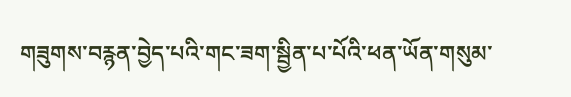གཟུགས་བརྙན་བྱེད་པའི་གང་ཟག་སྦྱིན་པ་པོའི་ཕན་ཡོན་གསུམ་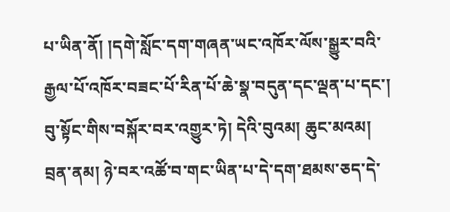པ་ཡིན་ནོ། །དགེ་སློང་དག་གཞན་ཡང་འཁོར་ལོས་སྒྱུར་བའི་རྒྱལ་པོ་འཁོར་བཟང་པོ་རིན་པོ་ཆེ་སྣ་བདུན་དང་ལྡན་པ་དང་། བུ་སྟོང་གིས་བསྐོར་བར་འགྱུར་ཏེ། དེའི་བུའམ། ཆུང་མའམ། བྲན་ནམ། ཉེ་བར་འཚོ་བ་གང་ཡིན་པ་དེ་དག་ཐམས་ཅད་དེ་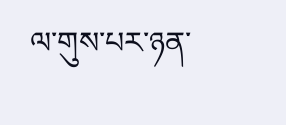ལ་གུས་པར་ཉན་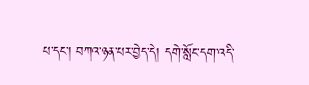པ་དང་། བཀའ་ཉན་པར་བྱེད་དེ། དགེ་སློང་དག་འདི་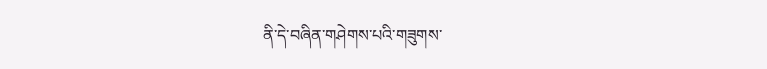ནི་དེ་བཞིན་གཤེགས་པའི་གཟུགས་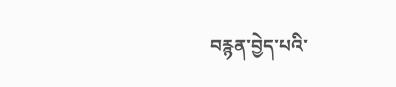བརྙན་བྱེད་པའི་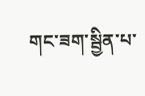གང་ཟག་སྦྱིན་པ་